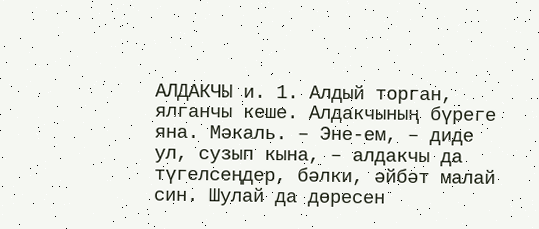АЛДАКЧЫ и. 1. Алдый торган, ялганчы кеше. Алдакчының бүреге яна. Мәкаль. – Эне-ем, – диде ул, сузып кына, – алдакчы да түгелсеңдер, бәлки, әйбәт малай син. Шулай да дөресен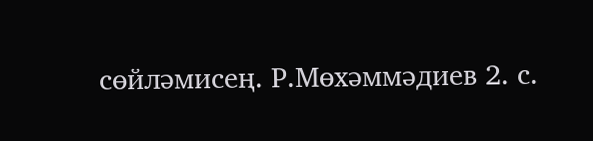сөйләмисең. Р.Мөхәммәдиев 2. с.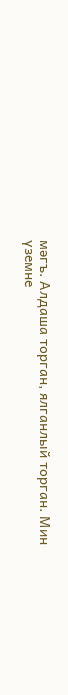мәгъ. Алдаша торган, ялганлый торган. Мин үземне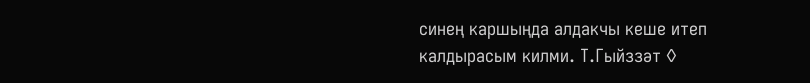синең каршыңда алдакчы кеше итеп калдырасым килми. Т.Гыйззәт ◊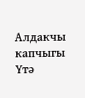Алдакчы капчыгы Үтә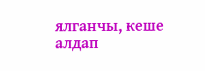ялганчы, кеше алдап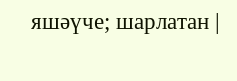яшәүче; шарлатан |